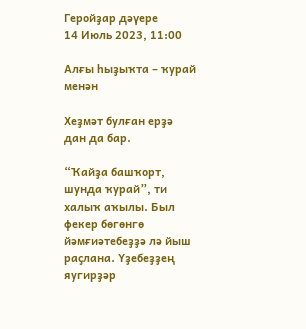Геройҙар дәүере
14 Июль 2023, 11:00

Алғы һыҙыҡта – ҡурай менән

Хеҙмәт булған ерҙә дан да бар.

“Ҡайҙа башҡорт, шунда ҡурай”, ти халыҡ аҡылы. Был фекер бөгөнгө йәмғиәтебеҙҙә лә йыш раҫлана. Үҙебеҙҙең яугирҙәр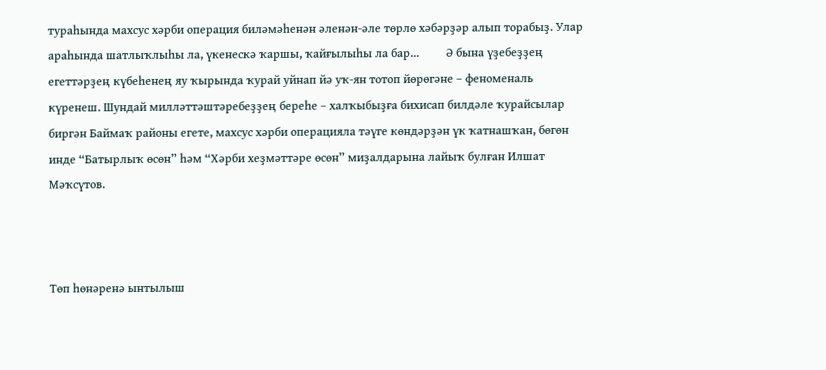тураһында махсус хәрби операция биләмәһенән әленән-әле төрлө хәбәрҙәр алып торабыҙ. Улар араһында шатлыҡлыһы ла, үкенескә ҡаршы, ҡайғылыһы ла бар...         Ә бына үҙебеҙҙең егеттәрҙең күбеһенең яу ҡырында ҡурай уйнап йә уҡ-ян тотоп йөрөгәне – феноменаль күренеш. Шундай милләттәштәребеҙҙең береһе – халҡыбыҙға бихисап билдәле ҡурайсылар биргән Баймаҡ районы егете, махсус хәрби операцияла тәүге көндәрҙән үк ҡатнашҡан, бөгөн инде “Батырлыҡ өсөн” һәм “Хәрби хеҙмәттәре өсөн” миҙалдарына лайыҡ булған Илшат Мәҡсүтов.



Төп һөнәренә ынтылыш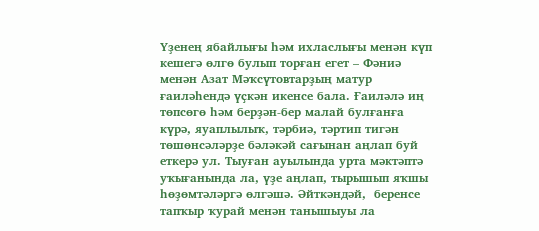Үҙенең ябайлығы һәм ихласлығы менән күп кешегә өлгө булып торған егет – Фәниә менән Азат Мәҡсүтовтарҙың матур ғаиләһендә үҫкән икенсе бала. Ғаиләлә иң төпсөгө һәм берҙән-бер малай булғанға күрә, яуаплылыҡ, тәрбиә, тәртип тигән төшөнсәләрҙе бәләкәй сағынан аңлап буй еткерә ул. Тыуған ауылында урта мәктәптә уҡығанында ла, үҙе аңлап, тырышып яҡшы һөҙөмтәләргә өлгәшә. Әйткәндәй,  беренсе тапҡыр ҡурай менән танышыуы ла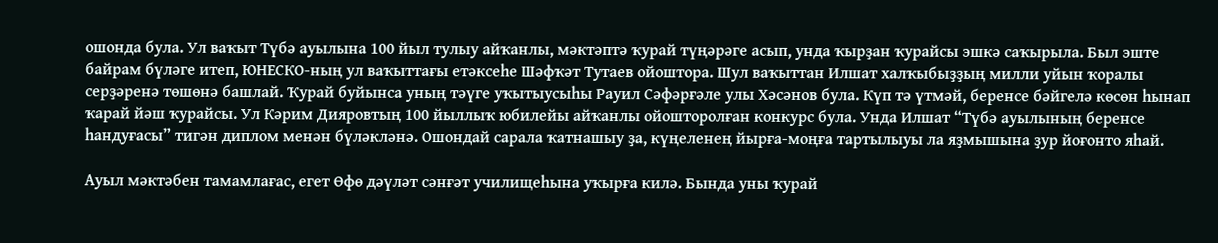ошонда була. Ул ваҡыт Түбә ауылына 100 йыл тулыу айҡанлы, мәктәптә ҡурай түңәрәге асып, унда ҡырҙан ҡурайсы эшкә саҡырыла. Был эште байрам бүләге итеп, ЮНЕСКО-ның ул ваҡыттағы етәксеһе Шәфҡәт Тутаев ойоштора. Шул ваҡыттан Илшат халҡыбыҙҙың милли уйын ҡоралы серҙәренә төшөнә башлай. Ҡурай буйынса уның тәүге уҡытыусыһы Рауил Сәфәрғәле улы Хәсәнов була. Күп тә үтмәй, беренсе бәйгелә көсөн һынап ҡарай йәш ҡурайсы. Ул Кәрим Дияровтың 100 йыллыҡ юбилейы айҡанлы ойошторолған конкурс була. Унда Илшат “Түбә ауылының беренсе һандуғасы” тигән диплом менән бүләкләнә. Ошондай сарала ҡатнашыу ҙа, күңеленең йырға-моңға тартылыуы ла яҙмышына ҙур йоғонто яһай.

Ауыл мәктәбен тамамлағас, егет Өфө дәүләт сәнғәт училищеһына уҡырға килә. Бында уны ҡурай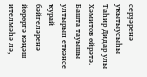серҙәренә уҡытыусыһы Таһир Дидар улы Хәмитов өйрәтә. Башта тауышы ултырып еткәнсе ҡурай бәйгеләренә йөрөргә кәңәш ителмәһә лә,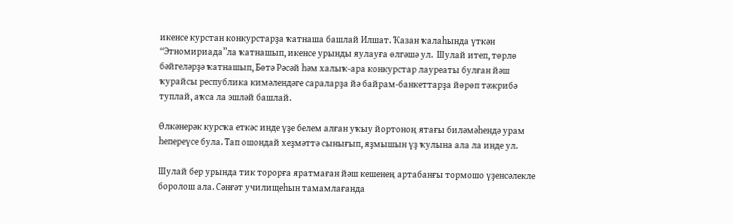икенсе курстан конкурстарҙа ҡатнаша башлай Илшат. Ҡазан ҡалаһында үткән “Этномириада”ла ҡатнашып, икенсе урынды яулауға өлгәшә ул.  Шулай итеп, төрлө бәйгеләрҙә ҡатнашып, Бөтә Рәсәй һәм халыҡ-ара конкурстар лауреаты булған йәш ҡурайсы республика кимәлендәге сараларҙа йә байрам-банкеттарҙа йөрөп тәжрибә туплай, аҡса ла эшләй башлай.

Өлкәнерәк курсҡа еткәс инде үҙе белем алған уҡыу йортоноң ятағы биләмәһендә урам һепереүсе була. Тап ошондай хеҙмәттә сынығып, яҙмышын үҙ ҡулына ала ла инде ул.

Шулай бер урында тик торорға яратмаған йәш кешенең артабанғы тормошо үҙенсәлекле боролош ала. Сәнғәт училищеһын тамамлағанда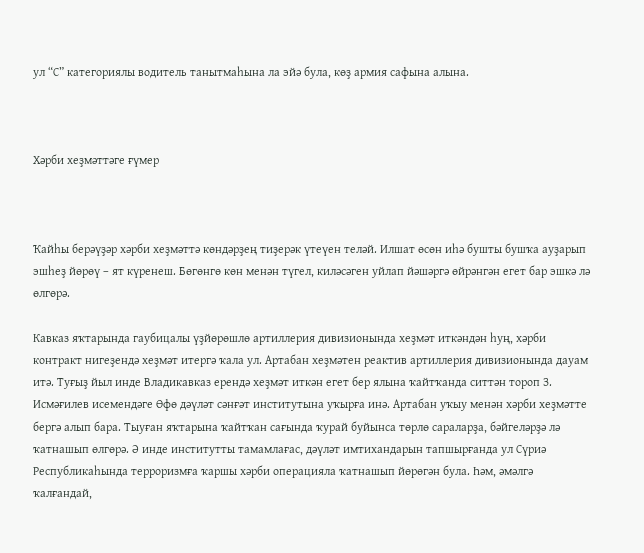ул “С” категориялы водитель танытмаһына ла эйә була, көҙ армия сафына алына.



Хәрби хеҙмәттәге ғүмер



Ҡайһы берәүҙәр хәрби хеҙмәттә көндәрҙең тиҙерәк үтеүен теләй. Илшат өсөн иһә бушты бушҡа ауҙарып эшһеҙ йөрөү – ят күренеш. Бөгөнгө көн менән түгел, киләсәген уйлап йәшәргә өйрәнгән егет бар эшкә лә өлгөрә.

Кавказ яҡтарында гаубицалы үҙйөрөшлө артиллерия дивизионында хеҙмәт иткәндән һуң, хәрби контракт нигеҙендә хеҙмәт итергә ҡала ул. Артабан хеҙмәтен реактив артиллерия дивизионында дауам итә. Туғыҙ йыл инде Владикавказ ерендә хеҙмәт иткән егет бер ялына ҡайтҡанда ситтән тороп З. Исмәғилев исемендәге Өфө дәүләт сәнғәт институтына уҡырға инә. Артабан уҡыу менән хәрби хеҙмәтте бергә алып бара. Тыуған яҡтарына ҡайтҡан сағында ҡурай буйынса төрлө сараларҙа, бәйгеләрҙә лә ҡатнашып өлгөрә. Ә инде институтты тамамлағас, дәүләт имтихандарын тапшырғанда ул Сүриә Республикаһында терроризмға ҡаршы хәрби операцияла ҡатнашып йөрөгән була. Һәм, әмәлгә ҡалғандай,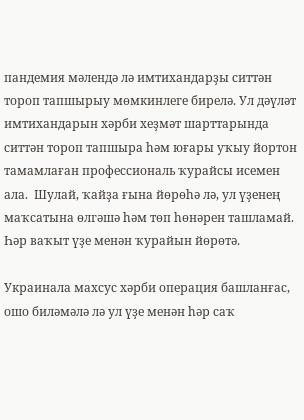пандемия мәлендә лә имтихандарҙы ситтән тороп тапшырыу мөмкинлеге бирелә. Ул дәүләт имтихандарын хәрби хеҙмәт шарттарында ситтән тороп тапшыра һәм юғары уҡыу йортон тамамлаған профессиональ ҡурайсы исемен ала.  Шулай, ҡайҙа ғына йөрөһә лә, ул үҙенең маҡсатына өлгәшә һәм төп һөнәрен ташламай. Һәр ваҡыт үҙе менән ҡурайын йөрөтә.

Украинала махсус хәрби операция башланғас, ошо биләмәлә лә ул үҙе менән һәр саҡ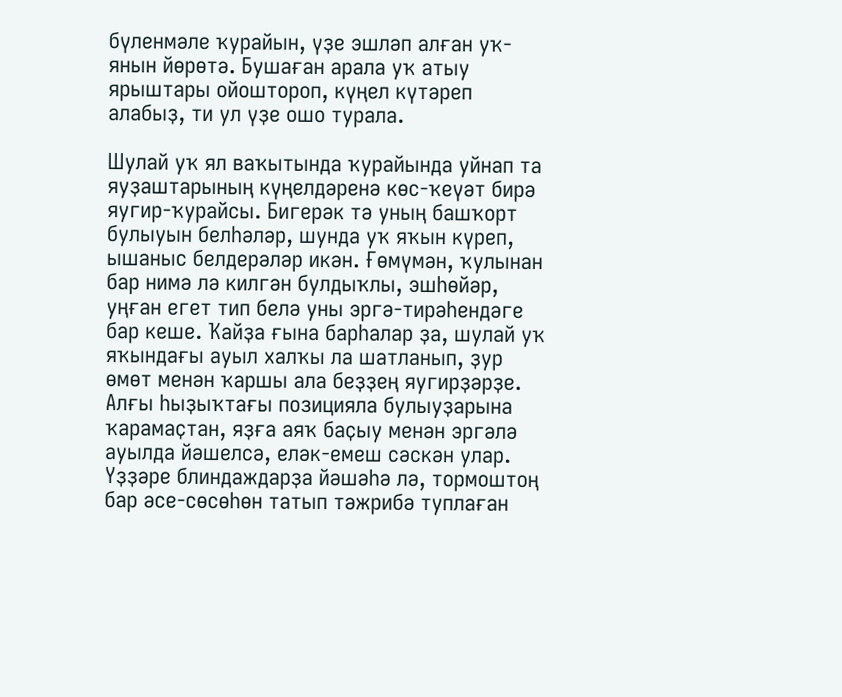бүленмәле ҡурайын, үҙе эшләп алған уҡ-янын йөрөтә. Бушаған арала уҡ атыу ярыштары ойоштороп, күңел күтәреп алабыҙ, ти ул үҙе ошо турала.

Шулай уҡ ял ваҡытында ҡурайында уйнап та яуҙаштарының күңелдәренә көс-ҡеүәт бирә яугир-ҡурайсы. Бигерәк тә уның башҡорт булыуын белһәләр, шунда уҡ яҡын күреп, ышаныс белдерәләр икән. Ғөмүмән, ҡулынан бар нимә лә килгән булдыҡлы, эшһөйәр, уңған егет тип белә уны эргә-тирәһендәге бар кеше. Ҡайҙа ғына барһалар ҙа, шулай уҡ яҡындағы ауыл халҡы ла шатланып, ҙур өмөт менән ҡаршы ала беҙҙең яугирҙәрҙе. Алғы һыҙыҡтағы позицияла булыуҙарына ҡарамаҫтан, яҙға аяҡ баҫыу менән эргәлә ауылда йәшелсә, еләк-емеш сәскән улар. Үҙҙәре блиндаждарҙа йәшәһә лә, тормоштоң бар әсе-сөсөһөн татып тәжрибә туплаған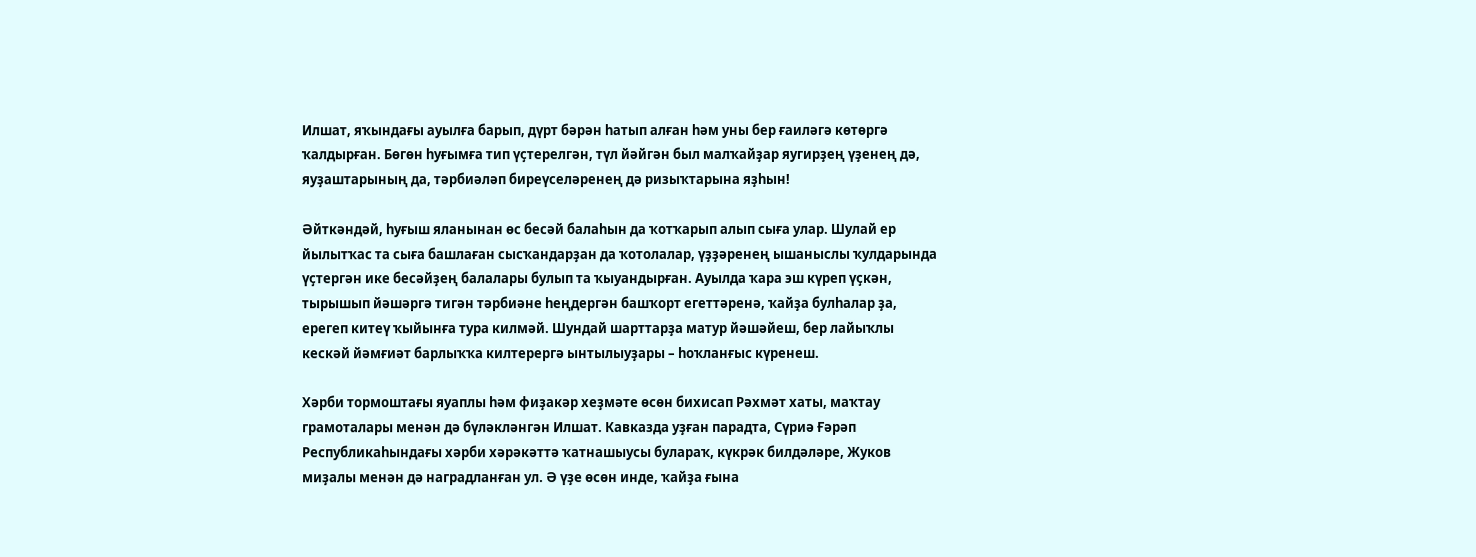Илшат, яҡындағы ауылға барып, дүрт бәрән һатып алған һәм уны бер ғаиләгә көтөргә ҡалдырған. Бөгөн һуғымға тип үҫтерелгән, түл йәйгән был малҡайҙар яугирҙең үҙенең дә, яуҙаштарының да, тәрбиәләп биреүселәренең дә ризыҡтарына яҙһын!

Әйткәндәй, һуғыш яланынан өс бесәй балаһын да ҡотҡарып алып сыға улар. Шулай ер йылытҡас та сыға башлаған сысҡандарҙан да ҡотолалар, үҙҙәренең ышаныслы ҡулдарында үҫтергән ике бесәйҙең балалары булып та ҡыуандырған. Ауылда ҡара эш күреп үҫкән, тырышып йәшәргә тигән тәрбиәне һеңдергән башҡорт егеттәренә, ҡайҙа булһалар ҙа, ерегеп китеү ҡыйынға тура килмәй. Шундай шарттарҙа матур йәшәйеш, бер лайыҡлы кескәй йәмғиәт барлыҡҡа килтерергә ынтылыуҙары – һоҡланғыс күренеш.

Хәрби тормоштағы яуаплы һәм фиҙакәр хеҙмәте өсөн бихисап Рәхмәт хаты, маҡтау грамоталары менән дә бүләкләнгән Илшат. Кавказда уҙған парадта, Сүриә Ғәрәп Республикаһындағы хәрби хәрәкәттә ҡатнашыусы булараҡ, күкрәк билдәләре, Жуков миҙалы менән дә наградланған ул. Ә үҙе өсөн инде, ҡайҙа ғына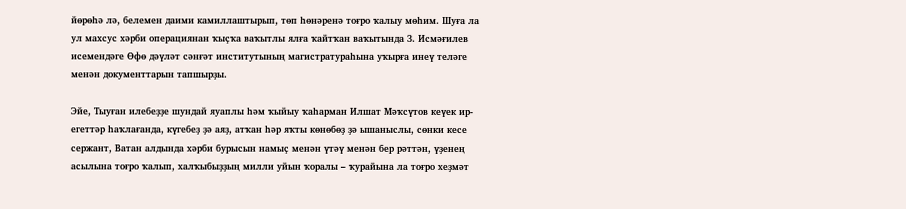йөрөһә лә, белемен даими камиллаштырып, төп һөнәренә тоғро ҡалыу мөһим. Шуға ла ул махсус хәрби операциянан ҡыҫҡа ваҡытлы ялға ҡайтҡан ваҡытында З. Исмәғилев исемендәге Өфө дәүләт сәнғәт институтының магистратураһына уҡырға инеү теләге менән документтарын тапшырҙы.

Эйе, Тыуған илебеҙҙе шундай яуаплы һәм ҡыйыу ҡаһарман Илшат Мәҡсүтов кеүек ир-егеттәр һаҡлағанда, күгебеҙ ҙә аяҙ, атҡан һәр яҡты көнөбөҙ ҙә ышаныслы, сөнки кесе сержант, Ватан алдында хәрби бурысын намыҫ менән үтәү менән бер рәттән, үҙенең асылына тоғро ҡалып, халҡыбыҙҙың милли уйын ҡоралы – ҡурайына ла тоғро хеҙмәт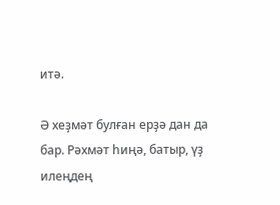итә.

Ә хеҙмәт булған ерҙә дан да бар. Рәхмәт һиңә, батыр, үҙ илеңдең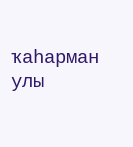ҡаһарман улы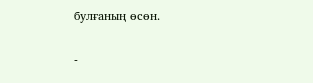булғаның өсөн.

-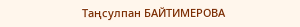Таңсулпан БАЙТИМЕРОВА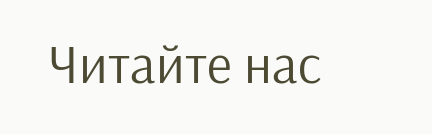Читайте нас